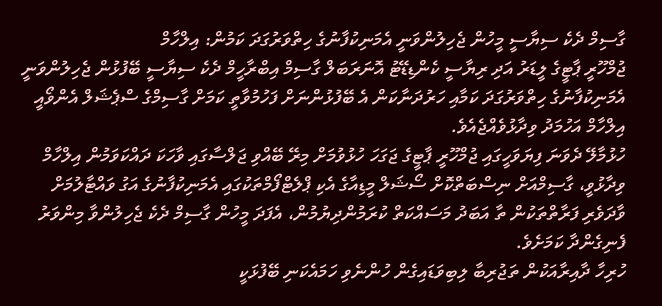ގާސިމް ދެކެ ސިޔާސީ މީހުން ޖެހިލުންވަނީ އެމަނިކުފާނުގެ ހިތްވަރުގަދަ ކަމުން: އިލްހާމް
ޖުމްހޫރީ ޕާޓީގެ ލީޑަރު އަދި ރިޔާސީ ކެންޑިޑޭޓު އޮނަރަބަލް ގާސިމް އިބްރާހީމް ދެކެ ސިޔާސީ ބޭފުޅުން ޖެހިލުންވަނީ އެމަނިކުފާނުގެ ހިތްވަރުގަދަ ކަމާއި ހަރުދަނާކަން އެ ބޭފުޅުންނަށް ފަހުމުވާތީ ކަމަށް ގާސިމްގެ ސްޕެޝަލް އެންވޯއީ އިލްހާމް އަހުމަދު ވިދާޅުވެއްޖެއެވެ.
ހުޅުމާލޭ ދެވަނަ ފިޔަވަހީގައި ޖުމްހޫރީ ޕާޓީގެ ޖަގަހަ ހުޅުވުމަށް މިރޭ ބޭއްވި ޖަލްސާގައި ވާހަކަ ދައްކަވަމުން އިލްހާމް ވިދާޅުވީ، ގާސިމްއަށް ނިސްބަތްކޮށް ސޯޝަލް މީޑިއާގެ އެކި ޕްލެޓްފޯމްތަކުގައި އެމަނިކުފާނުގެ އަގު ވައްޓާލުމަށް ވާދަވެރި ފަރާތްތަކުން ތާ އަބަދު މަސައްކަތް ކުރަމުންދިޔުމުން، އެފަދަ މީހުން ގާސިމް ދެކެ ޖެހިލުންވާ މިންވަރު ފެނިގެންދާ ކަމަށެވެ.
ހުރިހާ ދާއިރާއަކުން ތަޖުރިބާ ލިބިވަޑައިގެން ހުންނެވި ހަމައެކަނި ބޭފުޅަކީ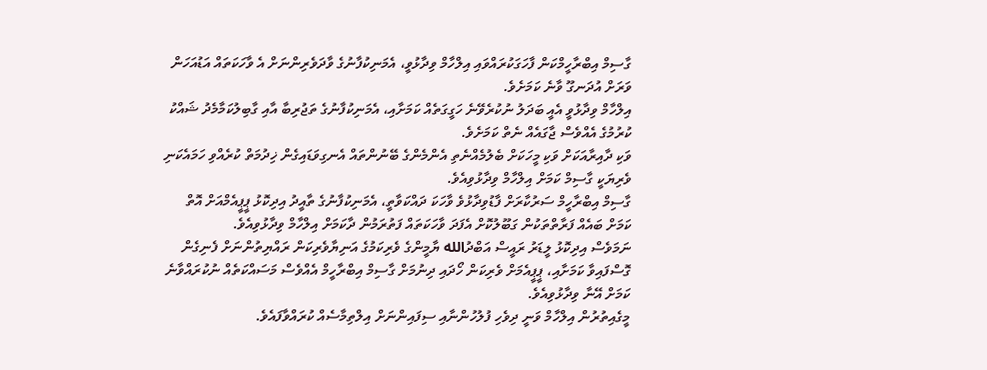ގާސިމް އިބްރާހީމްކަން ފާހަގަކުރައްވައި އިލްހާމް ވިދާޅުވީ، އެމަނިކުފާނުގެ ވާދަވެރިންނަށް އެ ވާހަކަތައް އަޑުއަހަން ވަރަށް އުދަނގޫ ވާނެ ކަމަށެވެ.
އިލްހާމް ވިދާޅުވީ އެއީ ބަދަލު ނުކުރެވޭނެ ހަގީގަތެއް ކަމަށާއި، އެމަނިކުފާނުގެ ތަޖުރިބާ އާއި ގާބިލުކަމާމެދު ޝައްކު ކުރުމުގެ އެއްވެސް ޖާގައެއް ނެތް ކަމަށެވެ.
ވަކި ދާއިރާއަކަށް ވަކި މީހަކަށް ބެލުމެއްނެތި އެންމެންގެ ބޭނުންތައް އެނގިވަޑައިގެން ޚިދުމަތް ކުރެއްވި ހަމައެކަނި ވެރިޔަކީ ގާސިމް ކަމަށް އިލްހާމް ވިދާޅުވިއެވެ.
ގާސިމް އިބްރާހީމް ސަރުކާރަށް ފާޑުވިދާޅުވެ ވާހަކަ ދައްކަވާތީ، އެމަނިކުފާނުގެ ތާއީދު އިދިކޮޅު ޕީޕީއެމްއަށް އޮތް ކަމަށް ބައެއް ފަރާތްތަކުން ގަބޫލުކޮށް އެފަދަ ވާހަކަތައް ފަތުރަމުން ދާކަމަށް އިލްހާމް ވިދާޅުވިއެވެ.
ނަމަވެސް އިދިކޮޅު ލީޑަރު ރައީސް އަބްދުالله ޔާމީންގެ ވެރިކަމުގެ އަނިޔާވެރިކަން ރައްޔިތުންނަށް ފެނިގެން ގޮސްފައިވާ ކަމަށާއި، ޕީޕީއެމަށް ވެރިކަން ހޯދައި ދިނުމަށް ގާސިމް އިބްރާހީމް އެއްވެސް މަސައްކަތެއް ނުކުރައްވާނެ ކަމަށް އޭނާ ވިދާޅުވިއެވެ.
މީގެއިތުރުން އިލްހާމް ވަނީ ދިވެހި ފުލުހުންނާއި ސިފައިންނަށް އިލްތިމާސެއް ކުރައްވާފައެވެ.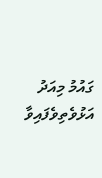ގައުމު މިއަދު އަޅުވެތިވެފައިވާ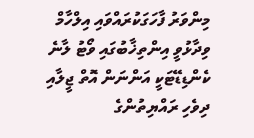މިންވަރު ފާހަގަކުރައްވައި އިލްހާމް ވިދާޅުވީ އިންތިޚާބުގައި ވޯޓު ލާނެ ކެންޑިޑޭޓަކީ އަންނަން އޮތް ޖީލާއި ދިވެހި ރައްޔިތުންގެ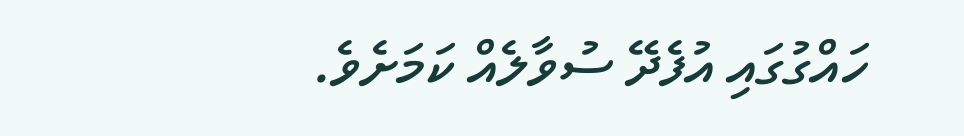ހައްގުގައި އުފެދޭ ސުވާލެއް ކަމަށެވެ.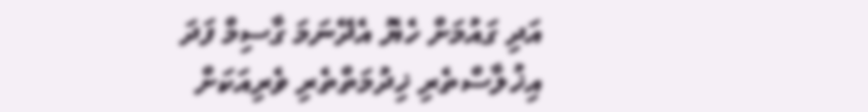އަދި ގައުމަށް ހެޔޮ އެދޭނަމަ ގާސިމް ފަދަ އިޚުލާސްތެރި ޚިދުމަތްތެރި ވެރިއަކަށް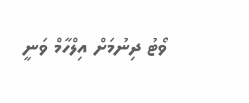ވޯޓު ދިނުމަށް އިލްހާމް ވަނީ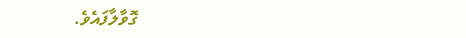ގޮވާލާފައެވެ.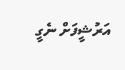އަރުޝީފަށް ނެގީ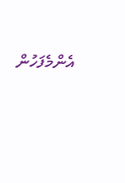އެންމެފަހުން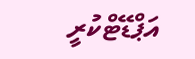އަޕްޑޭޓްކުރީ